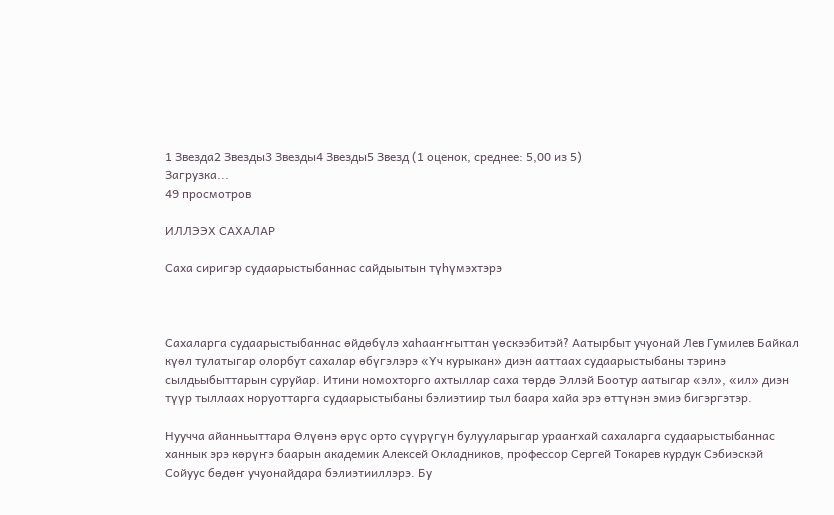1 Звезда2 Звезды3 Звезды4 Звезды5 Звезд (1 оценок, среднее: 5,00 из 5)
Загрузка...
49 просмотров

ИЛЛЭЭХ САХАЛАР

Саха сиригэр судаарыстыбаннас сайдыытын түһүмэхтэрэ



Сахаларга судаарыстыбаннас өйдөбүлэ хаһааҥҥыттан үөскээбитэй? Аатырбыт учуонай Лев Гумилев Байкал күөл тулатыгар олорбут сахалар өбүгэлэрэ «Үч курыкан» диэн ааттаах судаарыстыбаны тэринэ сылдьыбыттарын суруйар. Итини номохторго ахтыллар саха төрдө Эллэй Боотур аатыгар «эл», «ил» диэн түүр тыллаах норуоттарга судаарыстыбаны бэлиэтиир тыл баара хайа эрэ өттүнэн эмиэ бигэргэтэр.

Нуучча айанньыттара Өлүөнэ өрүс орто сүүрүгүн булууларыгар урааҥхай сахаларга судаарыстыбаннас ханнык эрэ көрүҥэ баарын академик Алексей Окладников, профессор Сергей Токарев курдук Сэбиэскэй Сойуус бөдөҥ учуонайдара бэлиэтииллэрэ. Бу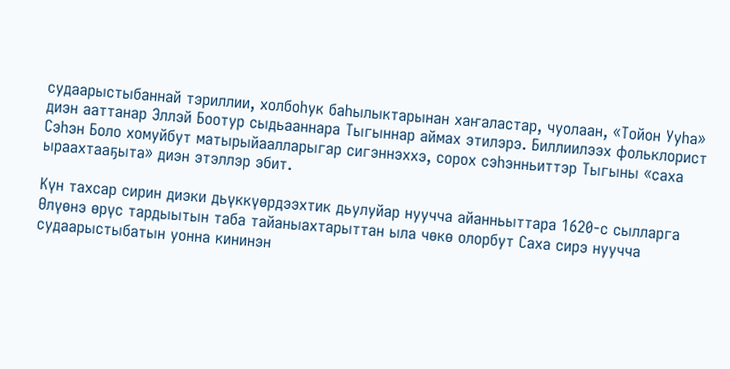судаарыстыбаннай тэриллии, холбоһук баһылыктарынан хаҥаластар, чуолаан, «Тойон Ууһа» диэн ааттанар Эллэй Боотур сыдьааннара Тыгыннар аймах этилэрэ. Биллиилээх фольклорист Сэһэн Боло хомуйбут матырыйаалларыгар сигэннэххэ, сорох сэһэнньиттэр Тыгыны «саха ыраахтааҕыта» диэн этэллэр эбит.

Күн тахсар сирин диэки дьүккүөрдээхтик дьулуйар нуучча айанньыттара 1620-с сылларга Өлүөнэ өрүс тардыытын таба тайаныахтарыттан ыла чөкө олорбут Саха сирэ нуучча судаарыстыбатын уонна кининэн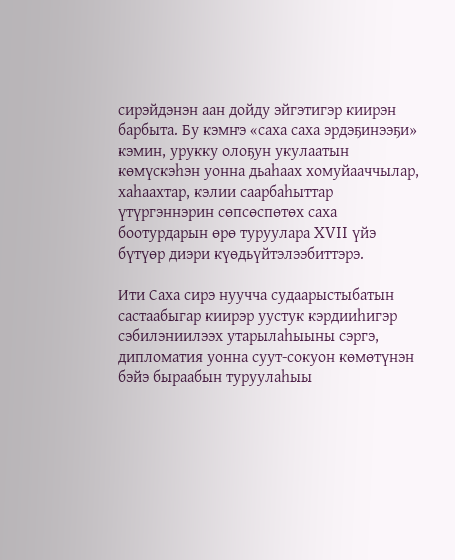сирэйдэнэн аан дойду эйгэтигэр киирэн барбыта. Бу кэмҥэ «саха саха эрдэҕинээҕи» кэмин, урукку олоҕун укулаатын көмүскэһэн уонна дьаһаах хомуйааччылар, хаһаахтар, кэлии саарбаһыттар үтүргэннэрин сөпсөспөтөх саха боотурдарын өрө туруулара XVII үйэ бүтүөр диэри күөдьүйтэлээбиттэрэ.

Ити Саха сирэ нуучча судаарыстыбатын састаабыгар киирэр уустук кэрдииһигэр сэбилэниилээх утарылаһыыны сэргэ, дипломатия уонна суут-сокуон көмөтүнэн бэйэ быраабын туруулаһыы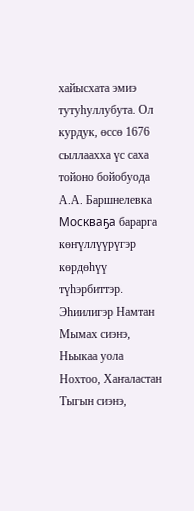хайысхата эмиэ тутуһуллубута. Ол курдук, өссө 1676 сыллаахха үс саха тойоно бойобуода А.А. Баршнелевка Москваҕа барарга көҥүллүүрүгэр көрдөһүү түһэрбиттэр. Эһиилигэр Намтан Мымах сиэнэ, Ньыкаа уола Нохтоо, Хаҥаластан Тыгын сиэнэ,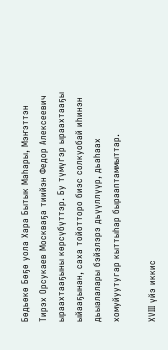Бөдьөкө Бөҕө уола Хара Бытык Маһары, Мэҥэттэн Тирэх Орсукаев Москваҕа тиийэн Федор Алексеевич ыраахтааҕыны көрсүбүттэр. Бу түмүгэр ыраахтааҕы ыйааҕынан, саха тойотторо биэс солкуобай иһинэн дьыалалары бэйэлэрэ дьүүллүүр, дьаһаах хомуйуутугар кыттыһар бырааптаммыттар.

XVIII үйэ иккис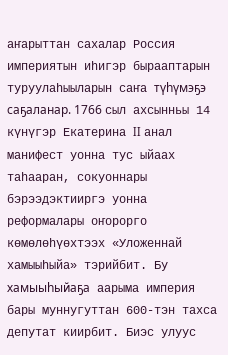аҥарыттан сахалар Россия империятын иһигэр бырааптарын туруулаһыыларын саҥа түһүмэҕэ саҕаланар. 1766 сыл ахсынньы 14 күнүгэр Екатерина II анал манифест уонна тус ыйаах таһааран, сокуоннары бэрээдэктииргэ уонна реформалары оҥорорго көмөлөһүөхтээх «Уложеннай хамыыһыйа» тэрийбит. Бу хамыыһыйаҕа аарыма империя бары муннугуттан 600-тэн тахса депутат киирбит. Биэс улуус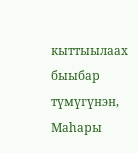кыттыылаах быыбар түмүгүнэн, Маһары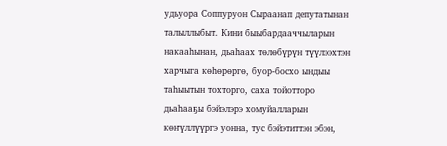удьуора Соппуруон Сыраанап депутатынан талыллыбыт. Кини быыбардааччыларын накааһынан, дьаһаах төлөбүрүн түүлээхтэн харчыга көһөрөргө, буор-босхо ындыы таһыытын тохторго, саха тойотторо дьаһааҕы бэйэлэрэ хомуйалларын көҥүллүүргэ уонна, тус бэйэтиттэн эбэн,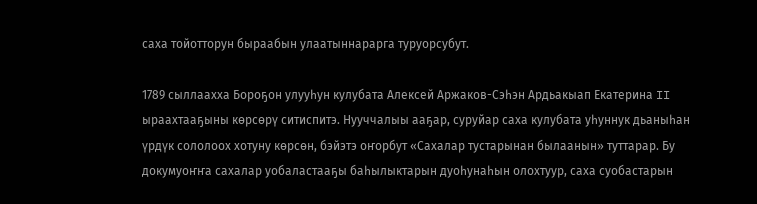саха тойотторун быраабын улаатыннарарга туруорсубут.

1789 сыллаахха Бороҕон улууһун кулубата Алексей Аржаков-Сэһэн Ардьакыап Екатерина II ыраахтааҕыны көрсөрү ситиспитэ. Нууччалыы ааҕар, суруйар саха кулубата уһуннук дьаныһан үрдүк сололоох хотуну көрсөн, бэйэтэ оҥорбут «Сахалар тустарынан былаанын» туттарар. Бу докумуоҥҥа сахалар уобаластааҕы баһылыктарын дуоһунаһын олохтуур, саха суобастарын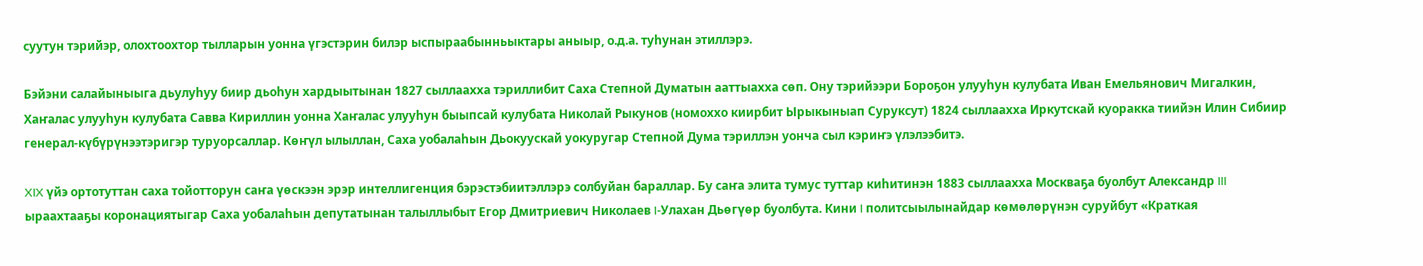суутун тэрийэр, олохтоохтор тылларын уонна үгэстэрин билэр ыспыраабынньыктары аныыр, о.д.а. туһунан этиллэрэ.

Бэйэни салайыныыга дьулуһуу биир дьоһун хардыытынан 1827 сыллаахха тэриллибит Саха Степной Думатын ааттыахха сөп. Ону тэрийээри Бороҕон улууһун кулубата Иван Емельянович Мигалкин, Хаҥалас улууһун кулубата Савва Кириллин уонна Хаҥалас улууһун быыпсай кулубата Николай Рыкунов (номоххо киирбит Ырыкыныап Суруксут) 1824 сыллаахха Иркутскай куоракка тиийэн Илин Сибиир генерал-күбүрүнээтэригэр туруорсаллар. Көҥүл ылыллан, Саха уобалаһын Дьокуускай уокуругар Степной Дума тэриллэн уонча сыл кэриҥэ үлэлээбитэ.

XIX үйэ ортотуттан саха тойотторун саҥа үөскээн эрэр интеллигенция бэрэстэбиитэллэрэ солбуйан бараллар. Бу саҥа элита тумус туттар киһитинэн 1883 сыллаахха Москваҕа буолбут Александр III ыраахтааҕы коронациятыгар Саха уобалаһын депутатынан талыллыбыт Егор Дмитриевич Николаев I-Улахан Дьөгүөр буолбута. Кини I политсыылынайдар көмөлөрүнэн суруйбут «Краткая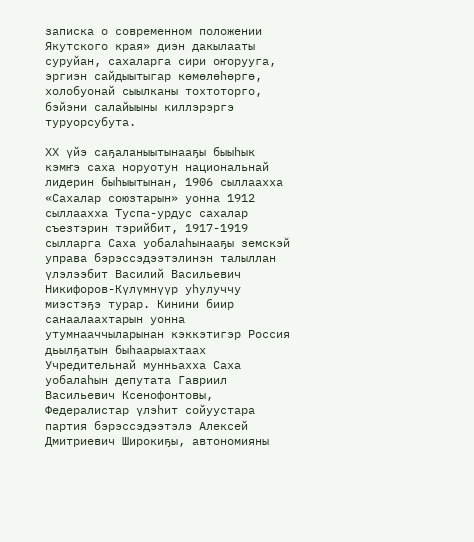записка о современном положении Якутского края» диэн дакылааты суруйан, сахаларга сири оҥорууга, эргиэн сайдыытыгар көмөлөһөргө, холобуонай сыылканы тохтоторго, бэйэни салайыыны киллэрэргэ туруорсубута.

ХХ үйэ саҕаланыытынааҕы быыһык кэмҥэ саха норуотун национальнай лидерин быһыытынан, 1906 сыллаахха «Сахалар союзтарын» уонна 1912 сыллаахха Туспа-урдус сахалар съезтэрин тэрийбит, 1917-1919 сылларга Саха уобалаһынааҕы земскэй управа бэрэссэдээтэлинэн талыллан үлэлээбит Василий Васильевич Никифоров-Күлүмнүүр уһулуччу миэстэҕэ турар. Кинини биир санаалаахтарын уонна утумнааччыларынан кэккэтигэр Россия дьылҕатын быһаарыахтаах Учредительнай мунньахха Саха уобалаһын депутата Гавриил Васильевич Ксенофонтовы, Федералистар үлэһит сойуустара партия бэрэссэдээтэлэ Алексей Дмитриевич Широкиҕы, автономияны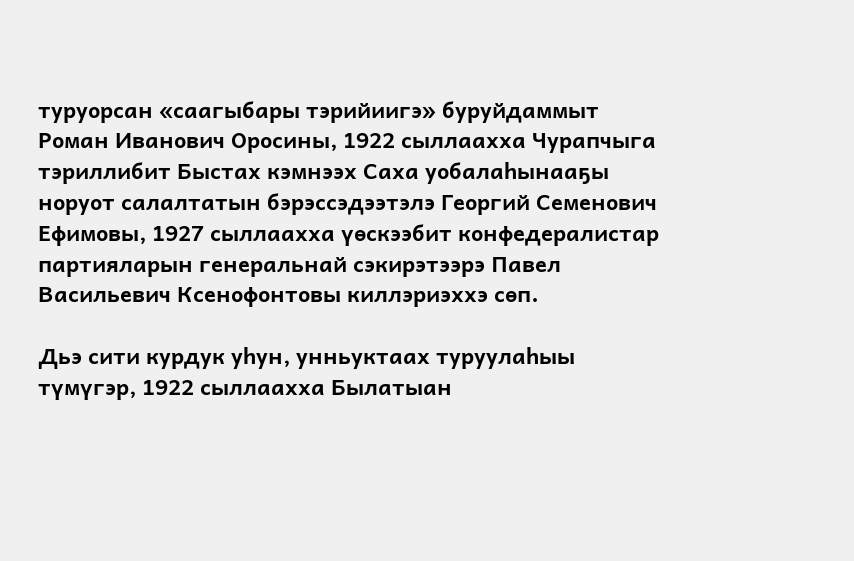туруорсан «саагыбары тэрийиигэ» буруйдаммыт Роман Иванович Оросины, 1922 сыллаахха Чурапчыга тэриллибит Быстах кэмнээх Саха уобалаһынааҕы норуот салалтатын бэрэссэдээтэлэ Георгий Семенович Ефимовы, 1927 сыллаахха үөскээбит конфедералистар партияларын генеральнай сэкирэтээрэ Павел Васильевич Ксенофонтовы киллэриэххэ сөп.

Дьэ сити курдук уһун, унньуктаах туруулаһыы түмүгэр, 1922 сыллаахха Былатыан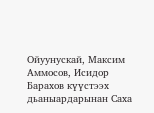Ойуунускай, Максим Аммосов, Исидор Барахов күүстээх дьаныардарынан Саха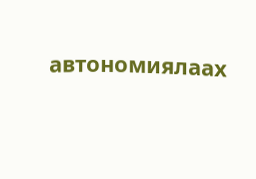автономиялаах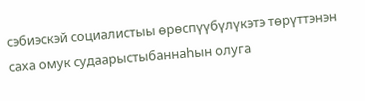сэбиэскэй социалистыы өрөспүүбүлүкэтэ төрүттэнэн саха омук судаарыстыбаннаһын олуга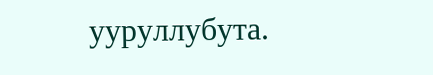ууруллубута.